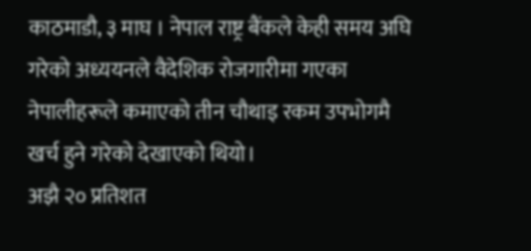काठमाडौ, ३ माघ । नेपाल राष्ट्र बैंकले केही समय अघि गरेको अध्ययनले वैदेशिक रोजगारीमा गएका नेपालीहरूले कमाएको तीन चौथाइ रकम उपभोगमै खर्च हुने गरेको देखाएको थियो।
अझै २० प्रतिशत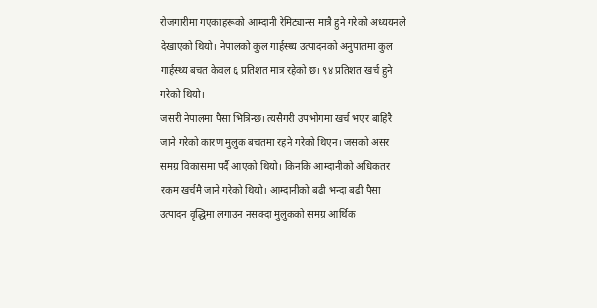रोजगारीमा गएकाहरूको आम्दानी रेमिट्यान्स मात्रै हुने गरेको अध्ययनले देखाएको थियो। नेपालको कुल गार्हस्थ्य उत्पादनको अनुपातमा कुल गार्हस्थ्य बचत केवल ६ प्रतिशत मात्र रहेको छ। ९४ प्रतिशत खर्च हुने गरेको थियो।
जसरी नेपालमा पैसा भित्रिन्छ। त्यसैगरी उपभोगमा खर्च भएर बाहिरै जाने गरेको कारण मुलुक बचतमा रहने गरेको थिएन। जसको असर समग्र विकासमा पर्दै आएको थियो। किनकि आम्दानीको अधिकतर रकम खर्चमै जाने गरेको थियो। आम्दानीको बढी भन्दा बढी पैसा उत्पादन वृद्धिमा लगाउन नसक्दा मुलुकको समग्र आर्थिक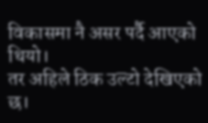विकासमा नै असर पर्दै आएको थियो।
तर अहिले ठिक उल्टो देखिएको छ।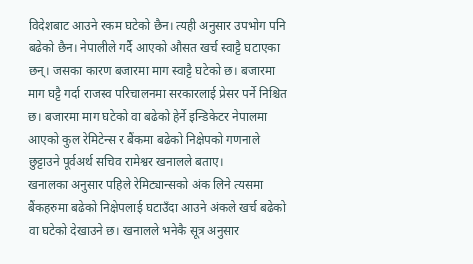विदेशबाट आउने रकम घटेको छैन। त्यही अनुसार उपभोग पनि बढेको छैन। नेपालीले गर्दै आएको औसत खर्च स्वाट्टै घटाएका छन्। जसका कारण बजारमा माग स्वाट्टै घटेको छ। बजारमा माग घट्टै गर्दा राजस्व परिचालनमा सरकारलाई प्रेसर पर्ने निश्चित छ। बजारमा माग घटेको वा बढेको हेर्ने इन्डिकेटर नेपालमा आएको कुल रेमिटेन्स र बैंकमा बढेको निक्षेपको गणनाले छुट्टाउने पूर्वअर्थ सचिव रामेश्वर खनालले बताए।
खनालका अनुसार पहिले रेमिट्यान्सको अंक लिने त्यसमा बैंकहरुमा बढेको निक्षेपलाई घटाउँदा आउने अंकले खर्च बढेको वा घटेको देखाउने छ। खनालले भनेकै सूत्र अनुसार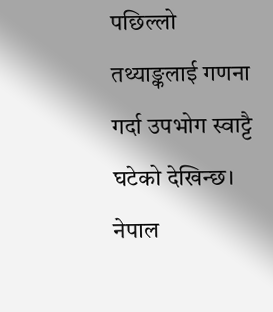पछिल्लो तथ्याङ्कलाई गणना गर्दा उपभोग स्वाट्टै घटेको देखिन्छ।
नेपाल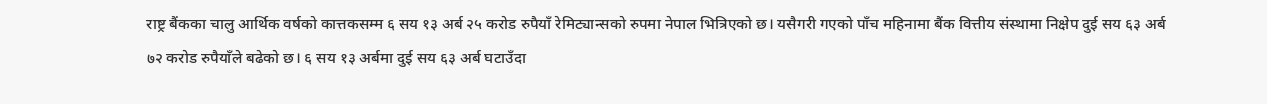राष्ट्र बैंकका चालु आर्थिक वर्षको कात्तकसम्म ६ सय १३ अर्ब २५ करोड रुपैयाँ रेमिट्यान्सको रुपमा नेपाल भित्रिएको छ। यसैगरी गएको पाँच महिनामा बैंक वित्तीय संस्थामा निक्षेप दुई सय ६३ अर्ब ७२ करोड रुपैयाँले बढेको छ। ६ सय १३ अर्बमा दुई सय ६३ अर्ब घटाउँदा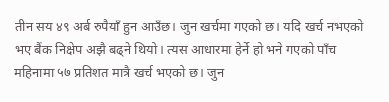तीन सय ४९ अर्ब रुपैयाँ हुन आउँछ। जुन खर्चमा गएको छ। यदि खर्च नभएको भए बैंक निक्षेप अझै बढ्ने थियो। त्यस आधारमा हेर्ने हो भने गएको पाँच महिनामा ५७ प्रतिशत मात्रै खर्च भएको छ। जुन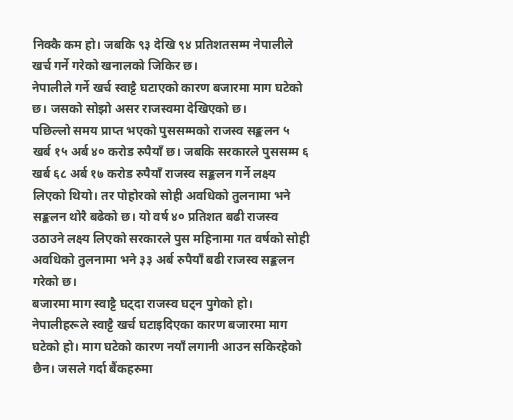निक्कै कम हो। जबकि ९३ देखि ९४ प्रतिशतसम्म नेपालीले खर्च गर्ने गरेको खनालको जिकिर छ।
नेपालीले गर्ने खर्च स्वाट्टै घटाएको कारण बजारमा माग घटेको छ। जसको सोझो असर राजस्वमा देखिएको छ।
पछिल्लो समय प्राप्त भएको पुससम्मको राजस्व सङ्कलन ५ खर्ब १५ अर्ब ४० करोड रुपैयाँ छ। जबकि सरकारले पुससम्म ६ खर्ब ६८ अर्ब १७ करोड रुपैयाँ राजस्व सङ्कलन गर्ने लक्ष्य लिएको थियो। तर पोहोरको सोही अवधिको तुलनामा भने सङ्कलन थोरै बढेको छ। यो वर्ष ४० प्रतिशत बढी राजस्व उठाउने लक्ष्य लिएको सरकारले पुस महिनामा गत वर्षको सोही अवधिको तुलनामा भने ३३ अर्ब रुपैयाँ बढी राजस्व सङ्कलन गरेको छ।
बजारमा माग स्वाट्टै घट्दा राजस्व घट्न पुगेको हो। नेपालीहरूले स्वाट्टै खर्च घटाइदिएका कारण बजारमा माग घटेको हो। माग घटेको कारण नयाँ लगानी आउन सकिरहेको छैन। जसले गर्दा बैंकहरुमा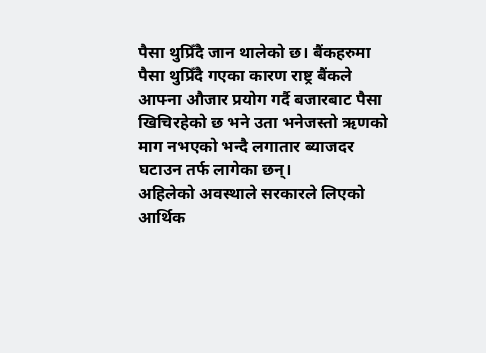पैसा थुप्रिँदै जान थालेको छ। बैंकहरुमा पैसा थुप्रिँदै गएका कारण राष्ट्र बैंकले आफ्ना औजार प्रयोग गर्दै बजारबाट पैसा खिचिरहेको छ भने उता भनेजस्तो ऋणको माग नभएको भन्दै लगातार ब्याजदर घटाउन तर्फ लागेका छन्।
अहिलेको अवस्थाले सरकारले लिएको आर्थिक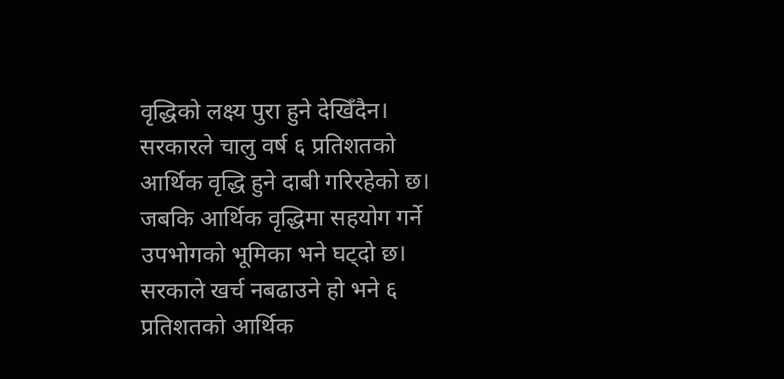वृद्धिको लक्ष्य पुरा हुने देखिँदैन। सरकारले चालु वर्ष ६ प्रतिशतको आर्थिक वृद्धि हुने दाबी गरिरहेको छ। जबकि आर्थिक वृद्धिमा सहयोग गर्ने उपभोगको भूमिका भने घट्दो छ। सरकाले खर्च नबढाउने हो भने ६ प्रतिशतको आर्थिक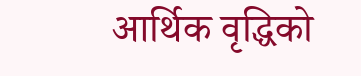आर्थिक वृद्धिको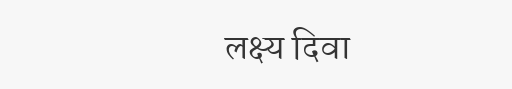लक्ष्य दिवा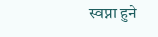स्वप्ना हुने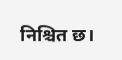निश्चित छ।